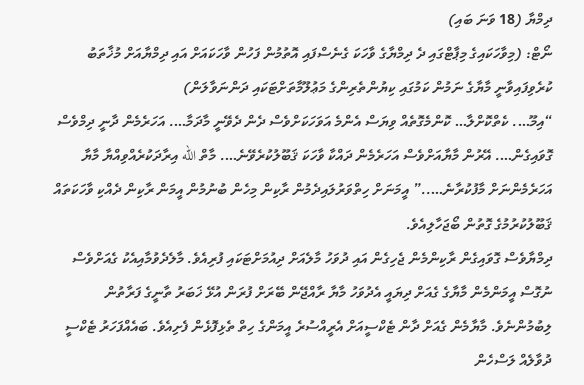ދިމްޔާ (18 ވަނަ ބައި)
ނޯޓް: (މިވާހަކައިގެ މިޕާޓްގައި ދެ ދިމްޔާގެ ވާހަކަ ގެނެސްފައި އޮތުމުން ފަހުން ވާހަކައަށް އައި ދިމްޔާއަށް މުޚާތަބު ކުރެވިފައިވާނީ މާޔާގެ ނަމުން ކަމުގައި ކިޔުންތެރިންގެ މަޢުލޫމާތަށްޓަކައި ދަންނަވާލަން)
“އިމޫ…. ކެތްކޮށްލާ… ކޮންމެގޮތެއް ވިޔަސް އެންމެ އަވަހަކަށްވެސް ދެން ދެވޭނީ މާދަމާ…. އަހަރެމެން ދާނީ ދިމްވެސް ގޮވައިގެން…. އޭރުން މާޔާއަށްވެސް އަހަރެމެން ދައްކާ ވާހަކަ ޤަބޫލުކުރެވޭނެ…. މާތް الله އިރާދަކުރެއްވިއްޔާ މާޔާ އަހަރެމެންނަށް މާފުކުރާނެ…..” އީމަނަށް ހިތްވަރުލައިދެމުން ރާކިން މިހެން ބުނުމުން އީމަން ރާކިން ދެއްކި ވާހަކަތައް ޤަބޫލުކުރުމުގެ ގޮތުން ބޯޖަހާލިއެވެ.
ދިމްޔާވެސް ގޮވައިގެން ރާކިންމެން ޖެހިގެން އައި ދުވަހު މާލެއަށް ދިއުމަށްޓަކައި ފުރިއެވެ. މާލެދެވުމާއިއެކު ގެއަށްވެސް ނުގޮސް އީމަންމެން މާޔާގެ ގެއަށް ދިޔައީ އެދުވަހު މާޔާ ރާއްޖޭން ބޭރަށް ފުރަން އުޅޭ ޚަބަރު ތާނީގެ ފަރާތުން ލިބުމުންނެވެ. މާޔާމެން ގެއަށް ދާން ޓެކްސީއަށް އެރީއްސުރެ އީމަންގެ ހިތް ތެޅިފޮޅެން ފެށިއެވެ. ބައެއްފަހަރު ޓެކްސީ ދުވާލެއް ލަސްހެން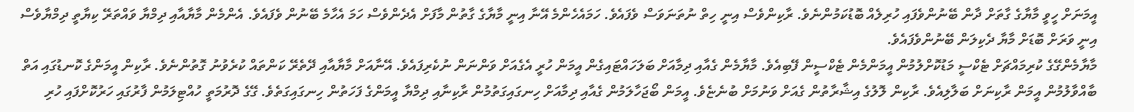އީމަނަށް ހީވީ މާޔާގެ ގާތަށް ދާން ބޭނުންވެފައި ހުރިލެއް ބޮޑުކަމުންނެވެ. ރާކިންވެސް އިނީ ހިތް ނުތަނަވަސް ވެފައެވެ. ހަމައެހެންމެ އޭނާ އިނީ މާޔާގެ ގާތުން މާފަށް އެދެންވެސް ހަމަ އެހާމެ ބޭނުން ވެފައެވެ. އެންމެން މާޔާއާއި ދިމްޔާ ވައްތަރޭ ކިޔާތީ ދިމްޔާވެސް އިނީ ވަރަށް ބޮޑަށް މާޔާ ދެކިލަން ބޭނުންވެފައެވެ.
މާޔާމެންގޭގެ ކުރިމައްޗަށް ޓެކްސީ މަޑުކޮށްލުމުން އީމަންމެން ޓެކްސީން ފޭބިއެވެ. މާޔާމެން ގެއާއި ދިމާއަށް ބަލަހައްޓައިގެން އީމަން ހުރީ އެގެއަށް ވަންނަން ނުކެރިފައެވެ. އޭނާއަށް މާޔާއާއި ދޭތެރޭ ކަންތައް ކުރެވުނު ގޮތުންނެވެ. ރާކިން އީމަންގެ ކޮނޑުގައި އަތް ބާއްވާލުމުން އީމަން ރާކިނަށް ބަލާލިއެވެ. ރާކިން ލޮލުގެ އިޝާރާތުން ގެއަށް ވަނުމަށް ބުނެޏެވެ. އީމަން ބޯޖަހާލަމުން ގެއާއި ދިމާއަށް ހިނގައިގަތުމުން ރާކިނާއި ދިމްޔާ އީމަންގެ ފަހަތުން ހިނގައިގަތެވެ. ގޭގެ ދޮރުމަތީ ހުއްޓިލަމުން ފާރުގައި ހަރުކޮށްފައި ހުރި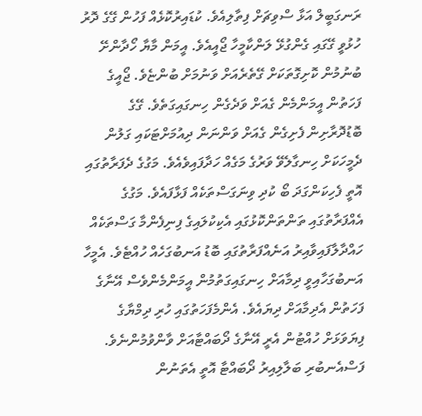ރަނގަބީލް އަޅާ ސްވިޗަށް ފިތާލިއެވެ. ކުޑައިރުކޮޅެއް ފަހުން ގޭގެ ދޮރު ހުޅުވީ ގޭގައި ގެންގުޅޭ ލަންކާމީހާ ޖޯއީއެވެ. އީމަން މާޔާ ހޯދާންށޭ ބުނުމުން ކޮށިގޮތަކަށް ގޭތެރެއަށް ވަނުމަށް ބުންޏެވެ. ޖޯއީގެ ފަހަތުން އީމަންމެން ގެއަށް ވަދެގެން ހިނގައިގަތެވެ. ގޭގެ ބޮޑުދޮރާށިން ފެށިގެން ގެއަށް ވަންނަން ދިއުމަށްޓަކައި ގަލުން ދެމީހަކަށް ހިނގާލެވޭ ވަރުގެ މަގެއް ހަދާފައިވެއެވެ. މަގުގެ ދެފަރާތުގައި އޮތީ ފެހިކަންގަދަ ބޯ ކުދި ވިނަގަސްތަކެއް ފަޅާފައެވެ. މަގުގެ އެއްފަރާތުގައި ތަންތަންކޮޅުގައި އެކިކުލައިގެ ފިނިފެންމާ ގަސްތަކެއް ހައްދާލާފައިވާއިރު އަނެއްފަރާތުގައި ބޮޑު އަނބުގަހެއް ހުއްޓެވެ. އެމީހާ އަނބުގަހާއިވީ ދިމާއަށް ހިނގައިގަތުމުން އީމަންމެންވެސް އޭނާގެ ފަހަތުން އެދިމާއަށް ދިޔައެވެ. އެންމެފަހަތުގައި ހުރި ދިމްޔާގެ ފިޔަވަޅަށް ހުއްޓުން އެރީ އޭނާގެ ދޯބައްޓާއަށް ވާންވުމުންނެވެ. ފަސްއެނބުރި ބަލާލިއިރު ދޯބައްޓާ އޮތީ އެތަނުން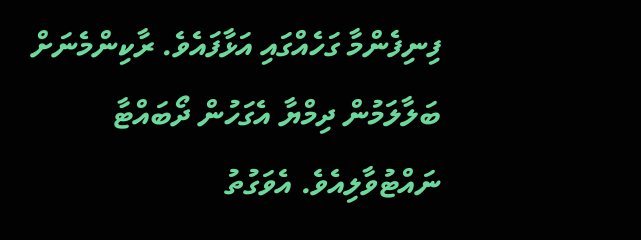ފިނިފެންމާ ގަހެއްގައި އަޅާފައެވެ. ރާކިންމެނަށް ބަލާލަމުން ދިމްޔާ އެގަހުން ދޯބައްޓާ ނައްޓުވާލިއެވެ. އެވަގުތު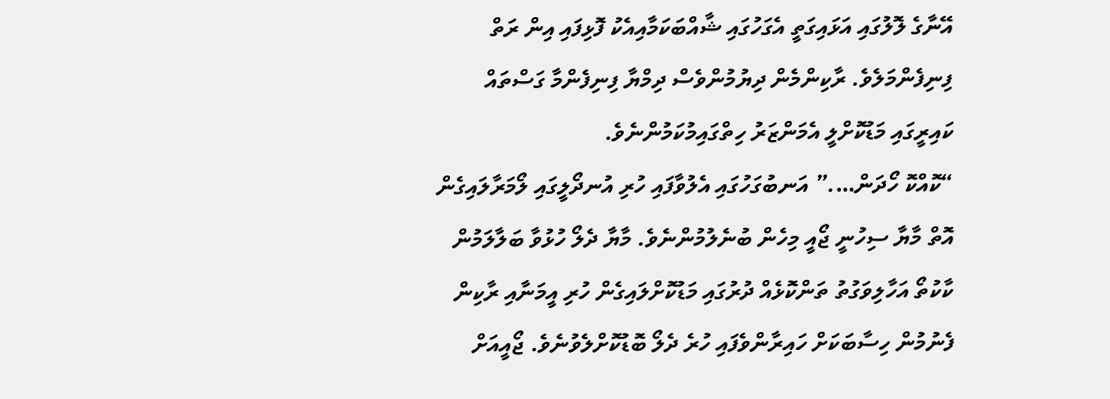އޭނާގެ ލޮލުގައި އަޅައިގަތީ އެގަހުގައި ޝާއްބަކަމާއިއެކު ފޮޅިފައި އިން ރަތް ފިނިފެންމަލެވެ. ރާކިންމެން ދިޔުމުންވެސް ދިމްޔާ ފިނިފެންމާ ގަސްތައް ކައިރީގައި މަޑުކޮށްލީ އެމަންޒަރު ހިތްގައިމުކަމުންނެވެ.
“ކޮއްކޮ ހޯދަން….” އަނބުގަހުގައި އެލުވާފައި ހުރި އުނދޯލީގައި ލޯމަރާލައިގެން އޮތް މާޔާ ސިހުނީ ޖޯއީ މިހެން ބުނެލުމުންނެވެ. މާޔާ ދެލޯ ހުޅުވާ ބަލާލަމުން ކާކުތޯ އަހާލިވަގުތު ތަންކޮޅެއް ދުރުގައި މަޑުކޮށްލައިގެން ހުރި އީމަނާއި ރާކިން ފެނުމުން ހިސާބަކަށް ހައިރާންވެފައި ހުރެ ދެލޯ ބޮޑުކޮށްލެވުނެވެ. ޖޯއީއަށް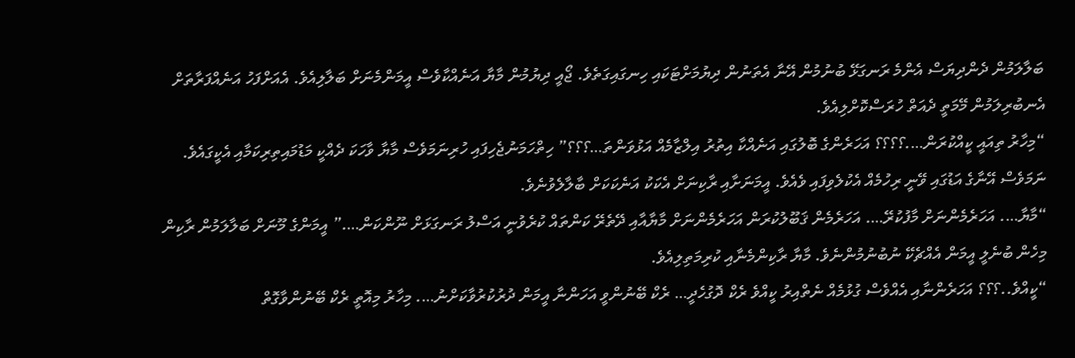ބަލާލަމުން ދެންދިޔަސް އެންމެ ރަނގަޅޭ ބުނުމުން އޭނާ އެތަނުން ދިޔުމަށްޓަކައި ހިނގައިގަތެވެ. ޖޯއީ ދިޔުމުން މާޔާ އަނެއްކާވެސް އީމަންމެނަށް ބަލާލިއެވެ. އެއަށްފަހު އަނެއްފަރާތަށް އެނބުރިލަމުން މޭމަތީ ދެއަތް ހުރަސްކޮށްލިއެވެ.
“މިހާރު ތިއައީ ކީއްކުރަން….؟؟؟؟ އަހަރެންގެ ބޮލުގައި އަނެއްކާ އިތުރު އިލްޒާމެއް އަޅުވަންތަ…؟؟؟” ހިތްހަމަނުޖެހިފައި ހުރިނަމަވެސް މާޔާ ވާހަކަ ދެއްކީ މަޑުމައިތިރިކަމާއި އެކީގައެވެ. ނަމަވެސް އޭނާގެ އަޑުގައި ވޭނީ ރިހުމެއް އެކުލެވިފައި ވެއެވެ. އީމަނަށާއި ރާކިނަށް އެކަކު އަނެކަކަށް ބާލާލެވުނެވެ.
“މާޔާ…. އަހަރެމެންނަށް މާފުކުރޭ…. އަހަރެމެން ޤަބޫލުކުރަން އަހަރެމެންނަށް މާޔާއާއި ދޭތެރޭ ކަންތައް ކުރެވުނީ އަސްލު ރަނގަޅަށް ނޫންކަން….” އީމަންގެ މޫނަށް ބަލާލަމުން ރާކިން މިހެން ބުނެލީ އީމަން އެއްޗެކޭ ނުބުނުމުންނެވެ. މާޔާ ރާކިންމެނާއި ކުރިމަތިލިއެވެ.
“ކީއްވެ..؟؟؟ އަހަރެންނާއި އެއްވެސް ގުޅުމެއް ނެތްއިރު ކީއްވެ ރެކް ދޮގުހެދީ… ރެކް ބޭނުންވީ އަހަންނާ އީމަން ދުރުކުރުވާކަށްނު…. މިހާރު މިއޮތީ ރެކް ބޭނުންވާގޮތް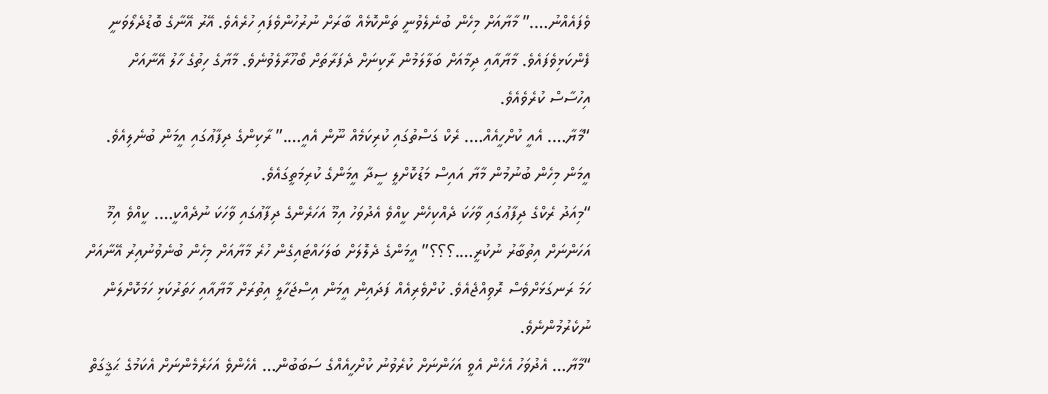ވެފައެއްނު….” މާޔާއަށް މިހެން ބުނެލެވުނީ ތަންކޮޅެއް ބާރަށް ނުރުހުންވެފައި ހުރެއެވެ. އޭރު އޭނާގެ ބޮޑުދެލޯވަނީ ފެންކަޅިވެފައެވެ. މާޔާއާއި ދިމާއަށް ބަލާލަމުން ރާކިނަށް ދެފަރާތަށް ބޯހޫރާލެވުނެވެ. މާޔާގެ ހިތުގެ ހާލު އޭނާއަށް އިހުސާސް ކުރެވެއެވެ.
“މާޔާ…. އެއީ ކުށްހީއެއް…. ރެކް ގަސްތުގައި ކުރިކަމެއް ނޫން އެއީ….” ރާކިންގެ ދިފާޢުގައި އީމަން ބުނެލިއެވެ. އީމަން މިހެން ބުނުމުން މާޔާ އައިސް މަޑުކޮށްލީ ސީދާ އީމަންގެ ކުރިމަތީގައެވެ.
“މިއަދު ރެކްގެ ދިފާޢުގައި ވާހަކަ ދެއްކިހެން ކީއްވެ އެދުވަހު އިމޫ އަހަރެންގެ ދިފާޢުގައި ވާހަކަ ނުދެއްކީ…. ކީއްވެ އިމޫ އަހަންނަށް އިތުބާރު ނުކުރީ….؟؟؟” އީމަންގެ ދެލޮލަށް ބަލަހައްޓައިގެން ހުރެ މާޔާއަށް މިހެން ބުނެވުނުއިރު އޭނާއަށް ހަމަ ރަނގަޅަށްވެސް ރޮވިއްޖެއެވެ. ކުށްވެރިއެއް ފަދައިން އީމަން އިސްޖަހާލީ އިތުރަށް މާޔާއާއި ހަތަރުކަޅި ހަމަކޮށްލަން ނުކެރުމުންނެވެ.
“މާޔާ… އެދުވަހު އެހެން އެވީ އަހަންނަށް ކުރެވުނު ކުށްހީއެއްގެ ސަބަބުން… އެހެންވެ އަހަރެމެންނަށް އެކަމުގެ ޙަޤީގަތް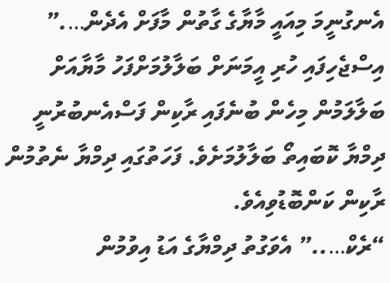އެނގުނީމަ މިއައީ މާޔާގެ ގާތުން މާފަށް އެދެން….” އިސްޖެހިފައި ހުރި އީމަނަށް ބަލާލުމަށްފަހު މާޔާއަށް ބަލާލަމުން މިހެން ބުނެފައި ރާކިން ފަސްއެނބުރުނީ ދިމްޔާ ކޮބައިތޯ ބަލާލުމަށެވެ. ފަހަތުގައި ދިމްޔާ ނެތުމުން ރާކިން ކަންބޮޑުވިއެވެ.
“ރެކް…..” އެވަގުތު ދިމްޔާގެ އަޑު އިވުމުން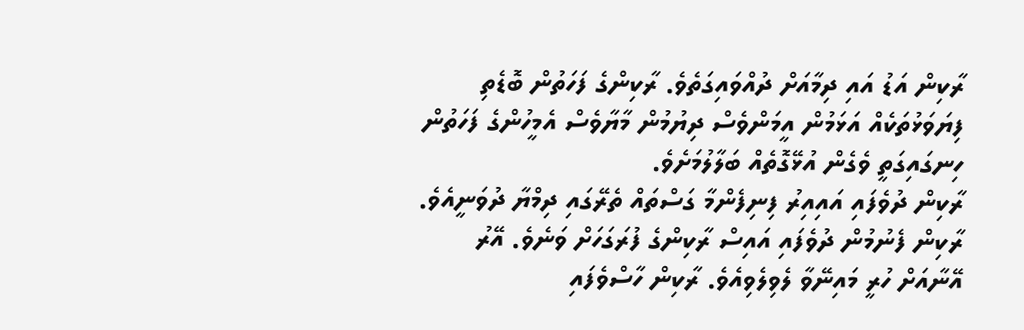ރާކިން އަޑު އައި ދިމާއަށް ދުއްވައިގަތެވެ. ރާކިންގެ ފަހަތުން ބޮޑެތި ފިޔަވަޅުތަކެއް އަޅަމުން އީމަންވެސް ދިޔުމުން މާޔާވެސް އެމީހުންގެ ފަހަތުން ހިނގައިގަތީ ވެގެން އުޅޭގޮތެއް ބަލާލުމަށެވެ.
ރާކިން ދުވެފައި އައިއިރު ފިނިފެންމާ ގަސްތައް ތެރޭގައި ދިމްޔާ ދުވަނީއެވެ. ރާކިން ފެނުމުން ދުވެފައި އައިސް ރާކިންގެ ފުރަގަހަށް ވަނެވެ. އޭރު އޭނާއަށް ހުރީ މައިނޭވާ ލެވިލެވިއެވެ. ރާކިން ހާސްވެފައި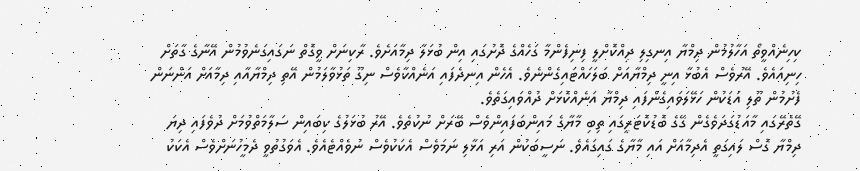ކިހިނެއްވީތޯ އަހާލުމުން ދިމްޔާ އިނގިލި ދިއްކޮށްލީ ފިނިފެންމާ ގަހެއްގެ ދޮށުގައި އިން ބުޅަލާ ދިމާއަށެވެ. ރާކިނަށް ވީގޮތް ނަގައިގަނެވުމުން އޭނާގެ ގާތަށް ހިނިއައެވެ. އޭރުވެސް އެބުޅާ އިނީ ދިމްޔާއަށް ބަލަހައްޓައިގެންނެވެ. އެހެން އިނދެފައި އަނެއްކާވެސް ނިގޫ ތަޅުވާލަމުން އޭތި ދިމްޔާއާއި ދިމާއަށް އަންނަން ފެށުމުން ތޫލި އަޑަކުން ހަޅޭލަވައިގެންފައި ދިމްޔާ އަނެއްކޮޅަށް ދުއްވައިގަތެވެ.
ގޭތެރޭގައި މާއަޑުގަދަވެގެން ގޭގެ ބޮޑުކޮޓަރީގައި ތިބި މާޔާގެ މައިންބަފައިންވެސް ބޭރަށް ނުކުތެވެ. އޭރު ބުޅަލުގެ ކިބައިން ސަލާމަތްވުމަށް ދުވެފައި ދިޔަ ދިމްޔާ ގޮސް ލައިގަތީ އެދިމާއަށް އައި މާޔާގެ ގައިގައެވެ. ނަސީބަކުން އަރި އަޅާލި ނަމަވެސް އެކަކުވެސް ނުވެއްޓެއެވެ. އެވަގުތުވީ ދެމީހުނަށްވެސް އެކަކު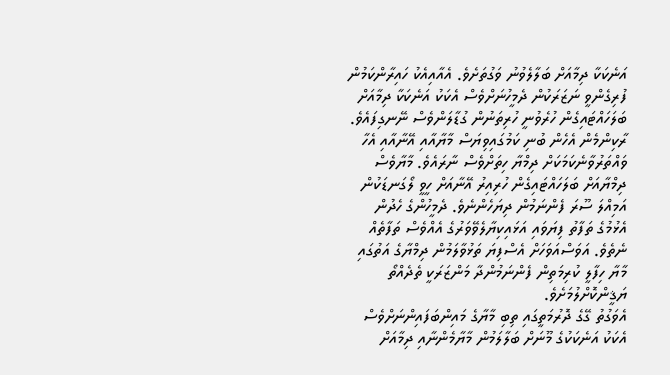އަނެކަކާ ދިމާއަށް ބަލާލެވުނު ވަގުތަށެވެ. އެއާއިއެކު ހައިރާންކަމުން ފުރިގެންވީ ނަޒަރަކުން ދެމީހުނަށްވެސް އެކަކު އަނެކަކާ ދިމާއަށް ބަލަހައްޓައިގެން ހުރެވުނީ ހުރިތަނުން ގުޑާލަންވެސް ނޭނގިފައެވެ. ރާކިންމެން އެހެން ބުނި ކަމުގައިވިޔަސް މާޔާއާއި އޭނާއާއި އެހާ ވައްތަރުވާނެކަމަކަށް ދިމްޔާ ހިތަށްވެސް ނާރައެވެ. މާޔާވެސް ދިމްޔާއަށް ބަލަހައްޓައިގެން ހުރިއިރު އޭނާއަށް ހީވީ ލޯގަނޑަކުން އަމިއްލަ ސޫރަ ފެންނަމުން ދިޔަހެންނެވެ. ދެމީހުންގެ ހެދުން އެޅުމުގެ ތަފާތު ފިޔަވައި އަޅައިކިޔާލެވޭވަރުގެ އެއްވެސް ތަފާތެއް ނެތެވެ. އަވަސްއަވަހަށް އެސްފިޔަ ތަޅުވާލަމުން ދިމްޔާގެ އަތުގައި މާޔާ ހިފާލީ ކުރިމަތިން ފެންނަމުންދާ މަންޒަރަކީ ތެދެއްތޯ ޔަޤީންކޮށްލުމަށެވެ.
އެވަގުތު ގޭގެ ދޮރުމަތީގައި ތިބި މާޔާގެ މައިންބަފައިންނަށްވެސް އެކަކު އަނެކަކުގެ މޫނަށް ބަލާލަމުން މާޔާމެންނާއި ދިމާއަށް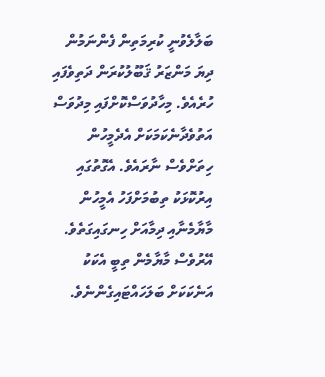ބަލާލެވުނީ ކުރިމަތިން ފެންނަމުން ދިޔަ މަންޒަރު ޤަބޫލުކުރަން ދަތިވެފައި ހުރެއެވެ. މިހާދުވަސްކޮށްފައި މިދުވަސް އަތުވެދާނެކަމަކަށް އެދެމީހުން ހިތަށްވެސް ނާރައެވެ. އެގޮތުގައި އިރުކޮޅަކު ތިބުމަށްފަހު އެމީހުން މާޔާމެނާއި ދިމާއަށް ހިނގައިގަތެވެ. އޭރުވެސް މާޔާމެން ތިބީ އެކަކު އަނެކަކަށް ބަލަހައްޓައިގެންނެވެ.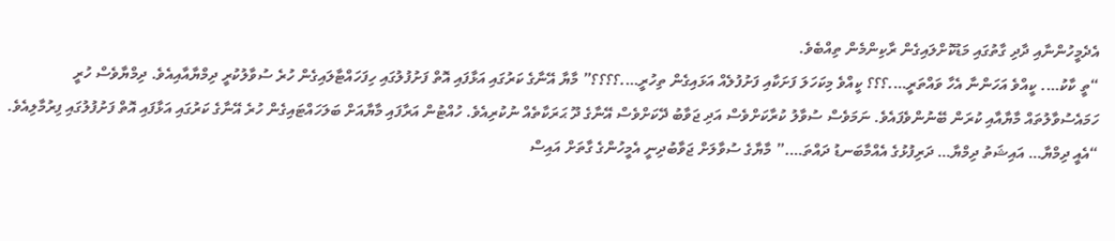އެދެމީހުންނާއި ދާދި ގާތުގައި މަޑުކޮށްލައިގެން ރާކިންމެން ތިއްބެވެ.
“ތީ ކާކު…. ކީއްވެ އަހަންނާ އެހާ ވައްތަރީ….؟؟؟ ކީއްވެ މިކަހަލަ ފަށަކާއި ފަށުފުލެއް އަޅައިގެން ތިހުރީ….؟؟؟؟” މާޔާ އޭނާގެ ކަރުގައި އަޅާފައި އޮތް ފަށުފުލުގައި ހިފަހައްޓާލައިގެން ހުރެ ސުވާލުކުރީ ދިމްޔާއާއިއެވެ. ދިމްޔާވެސް ހުރީ ހަމައެސުވާލުތައް މާޔާއާއި ކުރަން ބޭނުންވެފައެވެ. ނަމަވެސް ސުވާލު ކުރާކަށްވެސް އަދި ޖަވާބު ދޭކަށްވެސް އޭނާގެ ދޫ ޙަރަކާތެއް ނުކުރިއެވެ. ހުއްޓުން އަރާފައި މާޔާއަށް ބަލަހައްޓައިގެން ހުރެ އޭނާގެ ކަރުގައި އަޅާފައި އޮތް ފަށުފުލުގައި ފިރުމާލިއެވެ.
“އެއީ ދިމްޔާ… އައިޝަތު ދިމްޔާ… ދަރިފުޅުގެ އެއްމާބަނޑު ދައްތަ….” މާޔާގެ ސުވާލަށް ޖަވާބުދިނީ އެމީހުންގެ ގާތަށް އައިސް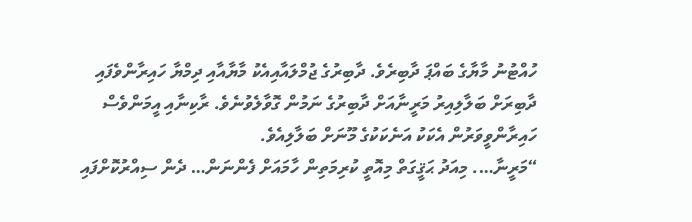ހުއްޓުނު މާޔާގެ ބައްޕަ ދާބިރެވެ. ދާބިރުގެ ޖުމްލައާއިއެކު މާޔާއާއި ދިމްޔާ ހައިރާންވެފައި ދާބިރަށް ބަލާލިއިރު މަރީނާއަށް ދާބިރުގެ ނަމުން ގޮވާލެވުނެވެ. ރާކިނާއި އީމަންވެސް ހައިރާންވީވަރުން އެކަކު އަނެކަކުގެ މޫނަށް ބަލާލިއެވެ.
“މަރީނާ…. މިއަދު ޙަޤީގަތް މިއޮތީ ކުރިމަތިން ހާމައަށް ފެންނަން… ދެން ސިއްރުކޮށްފައި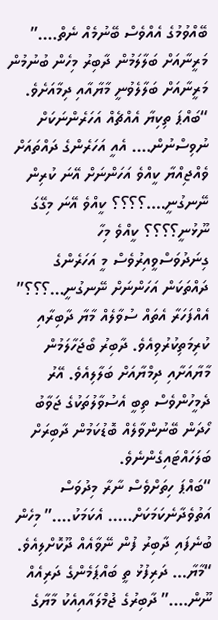ބޭއްވުމުގެ އެއްވެސް ބޭނުމެއް ނެތް….” މަރީނާއަށް ބަލާލަމުން ދާބިރު މިހެން ބުނުމުން މަރީނާއަށް ބަލާލެވުނީ މާޔާއާއި ދިމާއަށެވެ.
“ބައްޕަ ތިކިޔާ އެއްޗެއް އަހަރެންނަކަށް ނުވިސްނުން…. އެއީ އަހަރެންގެ ދައްތައަށް ވެއްޖިއްޔާ ކީއްވެ އަހަންނަށް އޭނަ ކުރިން ނޭނގުނީ….؟؟؟؟ ކީއްވެ އޭނަ މިގޭގަ ނޫޅުނީ؟؟؟؟ ކީއްވެ މިހާ ގިނަދުވަސްވީއިރުވެސް މީ އަހަރެންގެ ދައްތަކަން އަހަންނަށް ނޭނގުނީ…؟؟؟” އެއްފަހަރާ އެތައް ސުވާލެއް މާޔާ ދާބިރާއި ކުރިމަތިކުރުވިއެވެ. ދާބިރު ބޯޖަހާލަމުން މާޔާއަށާއި ދިމްޔާއަށް ބަލާލިއެވެ. އޭރު ދެމީހުންވެސް ތިބީ އެސުވާލުތަކުގެ ޖަވާބު ހޯދަން ބޭނުންވާލެއް ބޮޑުކަމުން ދާބިރަށް ބަލަހައްޓައިގެންނެވެ.
“ބައްޕަ ހިތަށްވެސް ނާރާ މިދުވަސް އަތުވެދާނެކަމަކަށް….. އެކަމަކު….” މިހެން ބުނެފައި ދާބިރު ފުން ނޭވާއެއް ދޫކޮށްލިއެވެ.
“މާޔާ… ދަރިފުޅު ތީ ބައްޕަމެންގެ ދަރިއެއް ނޫން….” ދާބިރުގެ ޖުމްލައާއިއެކު މާޔާގެ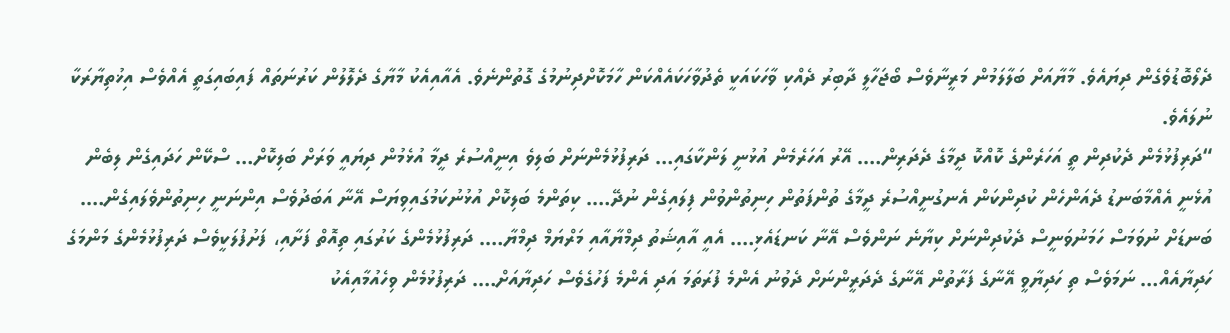ދެލޯބޮޑުވެގެން ދިޔައެވެ. މާޔާއަށް ބަލާލަމުން މަރީނާވެސް ބޯޖަހާލީ ދާބިރު ދެއްކި ވާހަކައަކީ ތެދުވާހަކައެއްކަން ހާމަކޮށްދިނުމުގެ ގޮތުންނެވެ. އެއާއިއެކު މާޔާގެ ދެލޮލުން ކަރުނަތައް ފައިބައިގަތީ އެއްވެސް އިޚުތިޔާރަކާ ނުލައެވެ.
“ދަރިފުޅުމެން ދެކުދިން ތީ އަހަރެންގެ ކޮއްކޮ ދީމާގެ ދެދަރިން…. އޭރު އަހަރެމެން އުޅުނީ ލަންކާގައި… ދަރިފުޅުމެންނަށް ބަލިވެ އިނީއްސުރެ ދީމާ އުޅެމުން ދިޔައީ ވަރަށް ބަލިކޮށް… ސްކޭން ހަދައިގެން ލިބެން އުޅެނީ އެއްމާބަނޑު ދެއަންހެން ކުދިންކަން އެނގުނީއްސުރެ ދީމާގެ ތުންފަތުން ހިނިތުންވުން ފިލައިގެން ނުދޭ…. ކިތަންމެ ބަލިކޮށް އުޅުނުކަމުގައިވިޔަސް އޭނާ އަބަދުވެސް އިންނަނީ ހިނިތުންވެލައިގެން…. ބަނޑަށް ނުވަމަސް ހަމަނުވަނީސް ދެކުދިންނަށް ކިޔާނެ ނަންވެސް އޭނާ ކަނޑައެޅި…. އެއީ އާއިޝަތު ދިމްޔާއާއި މަރްޔަމް ދިމްޔާ…. ދަރިފުޅުމެންގެ ކަރުގައި ތިއޮތް ފަށާއި، ފަށުފުލަކީވެސް ދަރިފުޅުމެންގެ މަންމަގެ ހަދިޔާއެއް… ނަމަވެސް ތި ހަދިޔާވީ އޭނާގެ ފަރާތުން އޭނާގެ ދެދަރީންނަށް ދެވުނު އެންމެ ފުރަތަމަ އަދި އެންމެ ފަހުގެވެސް ހަދިޔާއަށް…. ދަރިފުޅުމެން ވިހެއުމާއިއެކު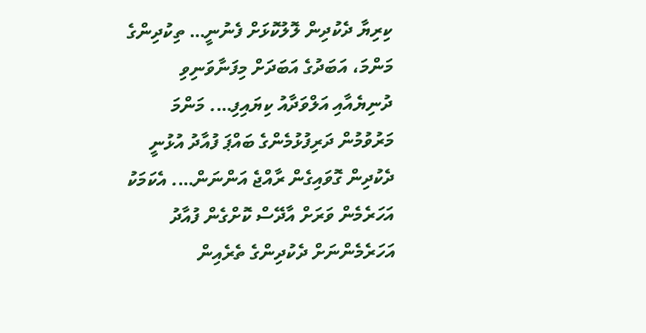ކިރިޔާ ދެކުދިން ލޮލުކޮޅަށް ފެނުނީ… ތިކުދިންގެ މަންމަ، އަބަދުގެ އަބަދަށް މިފަނާވަނިވި ދުނިޔެއާއި އަލްވަދާއު ކިޔައިފި…. މަންމަ މަރުވުމުން ދަރިފުޅުމެންގެ ބައްޕަ ފުއާދު އުޅުނީ ދެކުދިން ގޮވައިގެން ރާއްޖެ އަންނަން…. އެކަމަކު އަހަރެމެން ވަރަށް އާދޭސް ކޮށްގެން ފުއާދު އަހަރެމެންނަށް ދެކުދިންގެ ތެރެއިން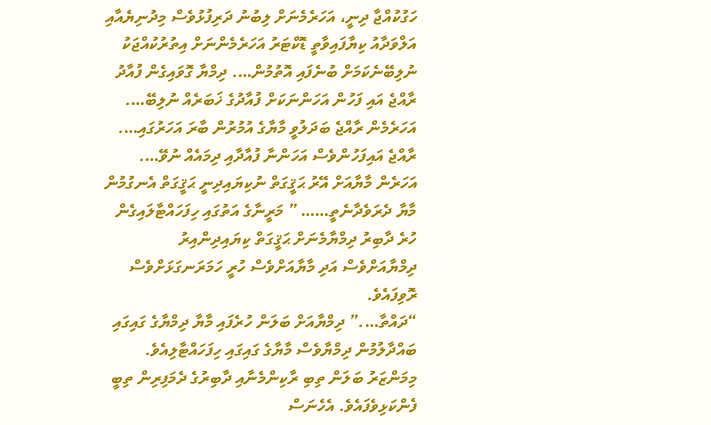ހަގުކުއްޖާ ދިނީ، އަހަރެމެނަށް ލިބުނު ދަރިފުޅުވެސް މިދުނިޔެއާއި އަލްވަދާއު ކިޔާފައިވާތީ ޑޮކްޓަރު އަހަރެމެންނަށް އިތުރުކުއްޖަކު ނުލިބޭނެކަމަށް ބުނެފައި އޮތުމުން…. ދިމްޔާ ގޮވައިގެން ފުއާދު ރާއްޖެ އައި ފަހުން އަހަންނަކަށް ފުއާދުގެ ޚަބަރެއް ނުލިބޭ…. އަހަރެމެން ރާއްޖެ ބަދަލުވީ މާޔާގެ އުމުރުން ބާރަ އަހަރުގައި…. ރާއްޖެ އައިފަހުންވެސް އަހަންނާ ފުއާދާއި ދިމައެއް ނުވޭ…. އަހަރެން މާޔާއަށް އޭރު ޙަޤީގަތް ނުކިޔައިދިނީ ޙަޤީގަތް އެނގުމުން މާޔާ ދެރަވެދާނެތީ…… ” މަރީނާގެ އަތުގައި ހިފަހައްޓާލައިގެން ހުރެ ދާބިރު ދިމްޔާމެނަށް ޙަޤީގަތް ކިޔައިދިންއިރު ދިމްޔާއަށްވެސް އަދި މާޔާއަށްވެސް ހުރީ ހަމަރަނގަޅަށްވެސް ރޮވިފައެވެ.
“ދައްތާ….” ދިމްޔާއަށް ބަލަން ހުރެފައި މާޔާ ދިމްޔާގެ ގައިގައި ބައްދާލުމުން ދިމްޔާވެސް މާޔާގެ ގައިގައި ހިފަހައްޓާލިއެވެ. މިމަންޒަރު ބަލަން ތިބި ރާކިންމެނާއި ދާބިރުގެ ދެމަފިރިން ތިބީ ފެންކަޅިވެފައެވެ. އެހެނަސް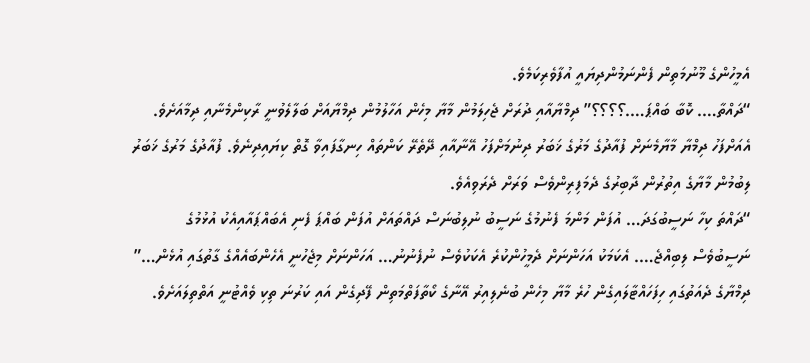އެމީހުންގެ މޫނުމަތިން ފެންނަމުންދިޔައީ އުފާވެރިކަމެވެ.
“ދައްތާ…. ކޮބާ ބައްޕަ….؟؟؟؟” ދިމްޔާއާއި ދުރަށް ޖެހިލަމުން މާޔާ މިހެން އަހާލުމުން ދިމްޔާއަށް ބަލާލެވުނީ ރާކިންމެނާއި ދިމާއަށެވެ. އެއަށްފަހު ދިމްޔާ މާޔާމެނަށް ފުއާދުގެ މަރުގެ ޚަބަރު ދިނުމަށްފަހު އޭނާއާއި ދޭތެރޭ ކަންތައް ހިނގާފައިވާ ގޮތް ކިޔައިދިނެވެ. ފުއާދުގެ މަރުގެ ޚަބަރު ލިބުމުން މާޔާގެ އިތުރުން ދާބިރުގެ ދެމަފިރިންވެސް ވަރަށް ދެރަވިއެވެ.
“ދައްތަ ކިހާ ނަސީބުގަދަ… އުފަން މަންމަ ފެނުމުގެ ނަސީބު ނުލިބުނަސް ދައްތައަށް އުފަން ބައްޕަ ފެނި އެބައްޕައާއިއެކު އުޅުމުގެ ނަސީބުވެސް ލިބިއްޖެ…. އެކަމަކު އަހަންނަށް ދެމީހުންކުރެ އެކަކުވެސް ނުފެނުނު… އަހަންނަށް މިޖެހުނީ އެހެންބައެއްގެ ގާތުގައި އުޅެން…” ދިމްޔާގެ ދެއަތުގައި ހިފަހައްޓާލައިގެން ހުރެ މާޔާ މިހެން ބުނެލިއިރު އޭނާގެ ކޯތާފަތްމަތިން ފޭދިގެން އައި ކަރުނަ ތިކި ވެއްޓުނީ އަތްތިލައަށެވެ.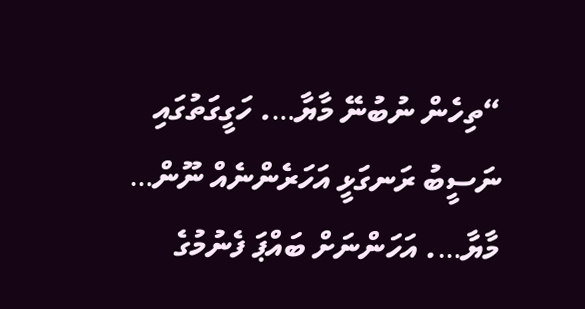“ތިހެން ނުބުނޭ މާޔާ…. ހަގީގަތުގައި ނަސީބު ރަނގަޅީ އަހަރެންނެއް ނޫން… މާޔާ…. އަހަންނަށް ބައްޕަ ފެނުމުގެ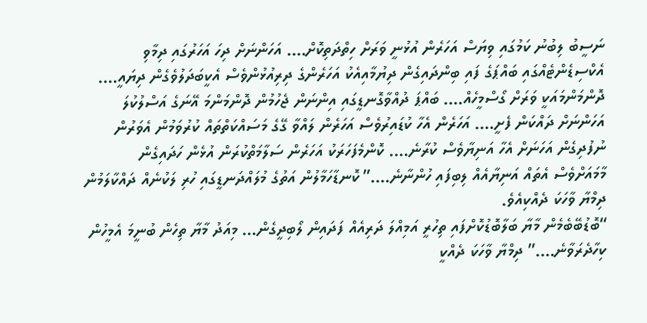ނަސީބު ލިބުނު ކަމުގައި ވިޔަސް އަހަރެން އުޅުނީ ވަރަށް ހިތްދަތިކޮށް…. އަހަންނަށް ދިހަ އަހަރުގައި ދިމާވި އެކްސިޑެންޓެއްގައި ބައްޕަގެ ފައި ބިންދައިގެން ދިޔުމާއިއެކު އަހަރެންގެ ދިރިއުޅުންވެސް އެކީބަދަލުވެގެން ދިޔައީ…. ދޮންމަންމައަކީ ވަރަށް ގޯސްމީހެއް…. ބައްޕަ ދުއްވާގޮނޑީގައި އިންނަން ޖެހުމުން ދޮންމަންމަ އޭނަގެ އަސްލުކުލަ އަހަންނަށް ދައްކަން ފެށީ…. އަހަރެން އެހާ ކުޑައިރުވެސް އަހަރެން ލައްވާ ގޭގެ މަސައްކަތްތައް ކުރުވަމުން އެވަރުން ނުފުދިގެން އަހަނަށް އެހާ އަނިޔާވެސް ކުރާނެ…. ކޮންމެފަހަރަކު އަހަރެން ސަލާމަތްކުރަން އުޅެން ހަދައިގެން މާމައަށްވެސް އެތައް އަނިޔާއެއް ލިބިފައި ހުންނާނެ….” ކޮނޑާހަމާލުން އަތުގެ މުލައްދަނޑީގައި ހުރި ލަކުނެއް ދައްކާލަމުން ދިމްޔާ ވާހަކަ ދެއްކިއެވެ.
“ބޮޑުބޭބެމެން މާޔާ ބަލާބޮޑުކޮށްފައި ތިހުރީ އަމިއްލަ ދަރިއެއް ފަދައިން ލޯބިދީގެން… މިއަދު މާޔާ ތިހެން ބުނީމަ އެމީހުން ކިހާދެރަވާނެ….” ދިމްޔާ ވާހަކަ ދެއްކީ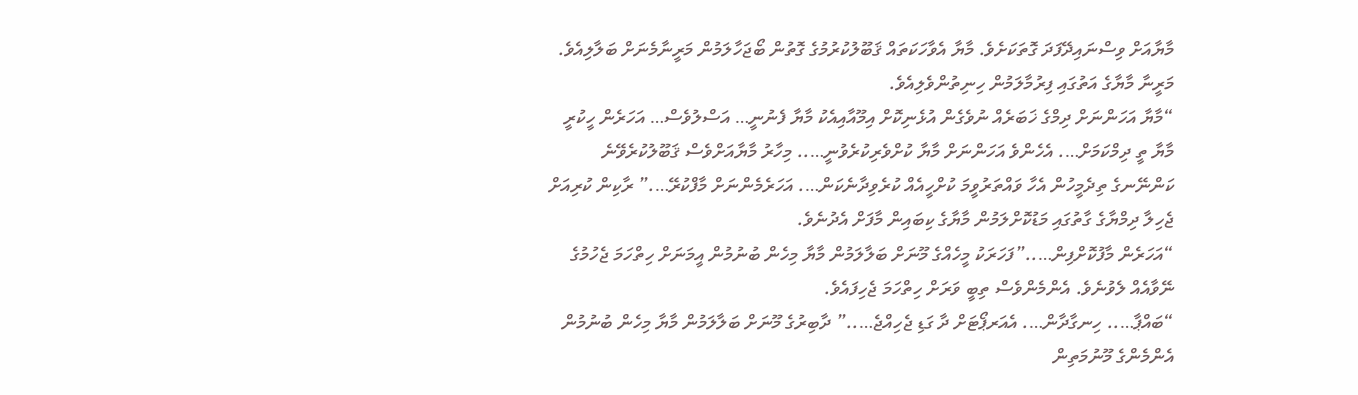މާޔާއަށް ވިސްނައިދޭފަދަ ގޮތަކަށެވެ. މާޔާ އެވާހަކަތައް ޤަބޫލުކުރުމުގެ ގޮތުން ބޯޖަހާލަމުން މަރީނާމެނަށް ބަލާލިއެވެ. މަރީނާ މާޔާގެ އަތުގައި ފިރުމާލަމުން ހިނިތުންވެލިއެވެ.
“މާޔާ އަހަންނަށް ދިމްގެ ޚަބަރެއް ނުވެގެން އުޅެނިކޮށް އިމޫއާއިއެކު މާޔާ ފެނުނީ… އަސްލުވެސް… އަހަރެން ހީކުރީ މާޔާ ތީ ދިމްކަމަށް…. އެހެންވެ އަހަންނަށް މާޔާ ކުށްވެރިކުރެވުނީ….. މިހާރު މާޔާއަށްވެސް ޤަބޫލުކުރެވޭނެ ކަންނޭނގެ ތިދެމީހުން އެހާ ވައްތަރުވީމަ ކުށްހީއެއް ކުރެވިދާނެކަން…. އަހަރެމެންނަށް މާފްކުރޭ….” ރާކިން ކުރިއަށް ޖެހިލާ ދިމްޔާގެ ގާތުގައި މަޑުކޮށްލަމުން މާޔާގެ ކިބައިން މާފަށް އެދުނެވެ.
“އަހަރެން މާފުކޮށްފިން…..”ފަހަރަކު މީހެއްގެ މޫނަށް ބަލާލަމުން މާޔާ މިހެން ބުނުމުން އީމަނަށް ހިތްހަމަ ޖެހުމުގެ ނޭވާއެއް ލެވުނެވެ. އެންމެންވެސް ތިބީ ވަރަށް ހިތްހަމަ ޖެހިފައެވެ.
“ބައްޕާ….. ހިނގާދާން…. އެއަރޕޯޓަށް ދާ ގަޑި ޖެހިއްޖެ…..” ދާބިރުގެ މޫނަށް ބަލާލަމުން މާޔާ މިހެން ބުނުމުން އެންމެންގެ މޫނުމަތިން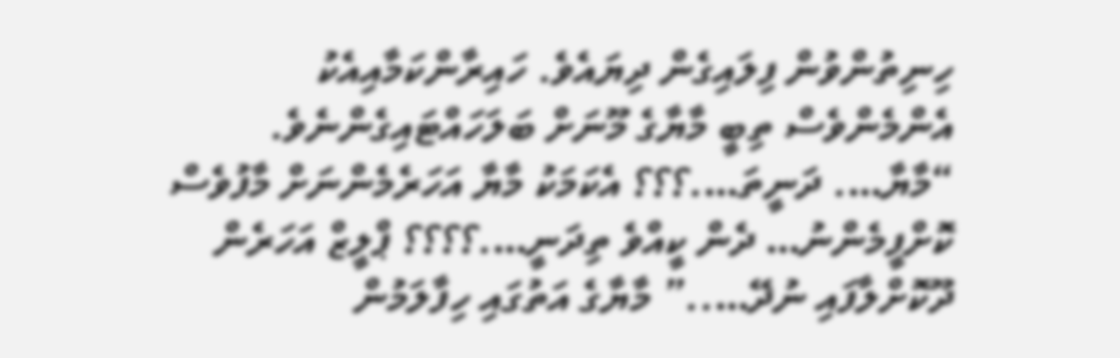ހިނިތުންވުން ފިލައިގެން ދިޔައެވެ. ހައިރާންކަމާއިއެކު އެންމެންވެސް ތިބީ މާޔާގެ މޫނަށް ބަލަހައްޓައިގެންނެވެ.
“މާޔާ…. ދަނީތަ….؟؟؟ އެކަމަކު މާޔާ އަހަރެމެންނަށް މާފުވެސް ކޮށްފީމެންނު… ދެން ކީއްވެ ތިދަނީ….؟؟؟؟ ޕްލީޒް އަހަރެން ދޫކޮށްލާފައި ނުދޭ…..” މާޔާގެ އަތުގައި ހިފާލަމުން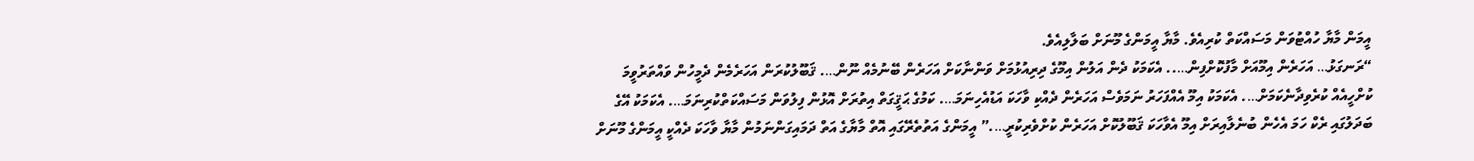އީމަން މާޔާ ހުއްޓުވަން މަސައްކަތް ކުރިއެވެ. މާޔާ އީމަންގެ މޫނަށް ބަލާލިއެވެ.
“ރަނގަޅު… އަހަރެން އިމޫއަށް މާފުކޮށްފިން….. އެކަމަކު ދެން އަލުން އިމޫގެ ދިރިއުޅުމަށް ވަންނާކަށް އަހަރެން ބޭނުމެއް ނޫން…. ޤަބޫލުކުރަން އަހަރެމެން ދެމީހުން ވައްތަރުވީމަ ކުށްހީއެއް ކުރެވިދާނެކަމަށް…. އެކަމަކު އިމޫ އެއްފަހަރު ނަމަވެސް އަހަރެން ދެއްކި ވާހަކަ އަޑުއެހިނަމަ…. ކަމުގެ ޙަޤީގަތް އިތުރަށް އޮޅުން ފިލުވަން މަސައްކަތްކުރިނަމަ…. އެކަމަކު އޭގެ ބަދަލުގައި ރެކް ހަމަ އެހެން ބުނެލާއިރަށް އިމޫ އެވާހަކަ ޤަބޫލުކޮށް އަހަރެން ކުށްވެރިކުރީ….” އީމަންގެ އަތުތެރޭގައި އޮތް މާޔާގެ އަތް ދަމައިގަންނަމުން މާޔާ ވާހަކަ ދެއްކީ އީމަންގެ މޫނަށް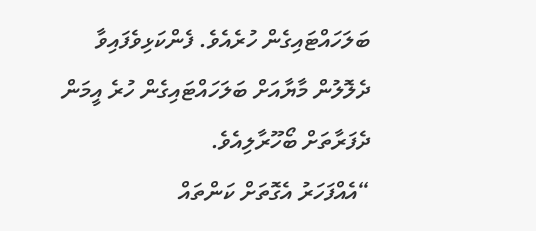ބަލަހައްޓައިގެން ހުރެއެވެ. ފެންކަޅިވެފައިވާ ދެލޮލުން މާޔާއަށް ބަލަހައްޓައިގެން ހުރެ އީމަން ދެފަރާތަށް ބޯހޫރާލިއެވެ.
“އެއްފަހަރު އެގޮތަށް ކަންތައް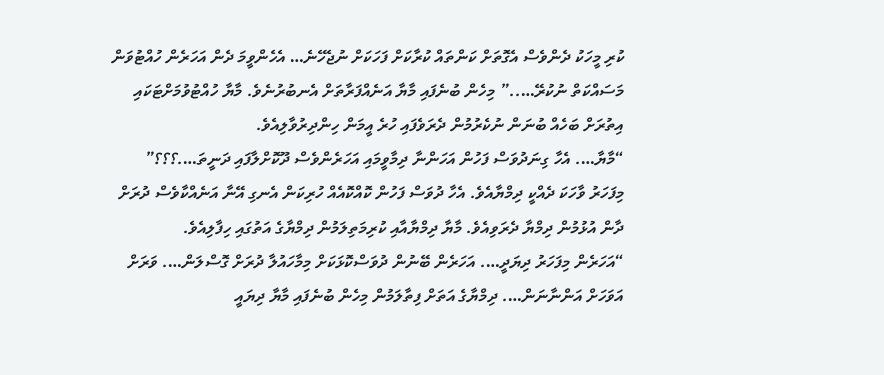ކުރި މީހަކު ދެންވެސް އެގޮތަށް ކަންތައް ކުރާކަށް ފަހަކަށް ނުޖެހޭނެ… އެހެންވީމަ ދެން އަހަރެން ހުއްޓުވަން މަސައްކަތް ނުކުރޭ…..” މިހެން ބުނެފައި މާޔާ އަނެއްފަރާތަށް އެނބުރުނެވެ. މާޔާ ހުއްޓުވުމަށްޓަކައި އިތުރަށް ބަހެއް ބުނަން ނުކެރުމުން ދެރަވެފައި ހުރެ އީމަން ހިންދިރުވާލިއެވެ.
“މާޔާ…. އެހާ ގިނަދުވަސް ފަހުން އަހަންނާ ދިމާވީމައި އަހަރެންވެސް ދޫކޮށްލާފައި ދަނީތަ….؟؟؟” މިފަހަރު ވާހަކަ ދެއްކީ ދިމްޔާއެވެ. އެހާ ދުވަސް ފަހުން ކޮއްކޮއެއް ހުރިކަން އެނގި އޭނާ އަނެއްކާވެސް ދުރަށް ދާން އުޅުމުން ދިމްޔާ ދެރަވިއެވެ. މާޔާ ދިމްޔާއާއި ކުރިމަތިލަމުން ދިމްޔާގެ އަތުގައި ހިފާލިއެވެ.
“އަހަރެން މިފަހަރު ދިޔަދީ…. އަހަރެން ބޭނުން ދުވަސްކޮޅަކަށް މިމާހައުލާ ދުރަށް ގޮސްލަން…. ވަރަށް އަވަހަށް އަންނާނަން…. ދިމްޔާގެ އަތަށް ފިތާލަމުން މިހެން ބުނެފައި މާޔާ ދިޔައީ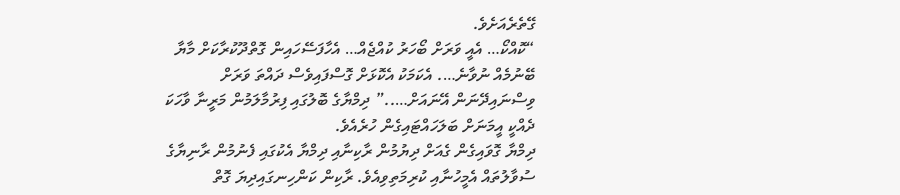ގޭތެރެއަށެވެ.
“ކޮއްކޯ… އެއީ ވަރަށް ބޯހަރު ކުއްޖެއް… އެހާފަސޭހައިން ގޮތްދޫކުރާކަށް މާޔާ ބޭނުމެއް ނުވާނެ…. އެކަމަކު އެކޮޅަށް ގޮސްފައިވެސް ދައްތަ ވަރަށް ވިސްނައިދޭނަން އޭނައަށް…..” ދިމްޔާގެ ބޮލުގައި ފިރުމާލަމުން މަރީނާ ވާހަކަ ދެއްކީ އީމަނަށް ބަލަހައްޓައިގެން ހުރެއެވެ.
ދިމްޔާ ގޮވައިގެން ގެއަށް ދިޔުމުން ރާކިނާއި ދިމްޔާ އެކުގައި ފެނުމުން ރާނިޔާގެ ސުވާލުތައް އެމީހުނާއި ކުރިމަތިވިއެވެ. ރާކިން ކަންހިނގައިދިޔަ ގޮތް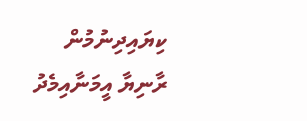ކިޔައިދިނުމުން ރާނިޔާ އީމަނާއިމެދު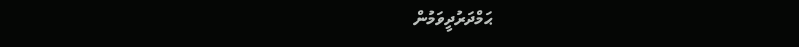ޙަމްދަރުދީވަމުން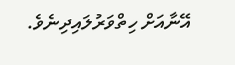އޭނާއަށް ހިތްވަރުލައިދިނެވެ.